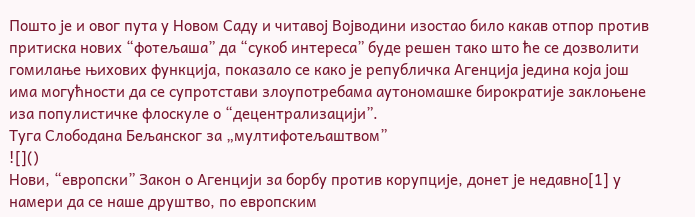Пошто је и овог пута у Новом Саду и читавој Војводини изостао било какав отпор против притиска нових “фотељаша” да “сукоб интереса” буде решен тако што ће се дозволити гомилање њихових функција, показало се како је републичка Агенција једина која још има могућности да се супротстави злоупотребама аутономашке бирократије заклоњене иза популистичке флоскуле о “децентрализацији”.
Туга Слободана Бељанског за „мултифотељаштвом”
![]()
Нови, “европски” Закон о Агенцији за борбу против корупције, донет је недавно[1] у намери да се наше друштво, по европским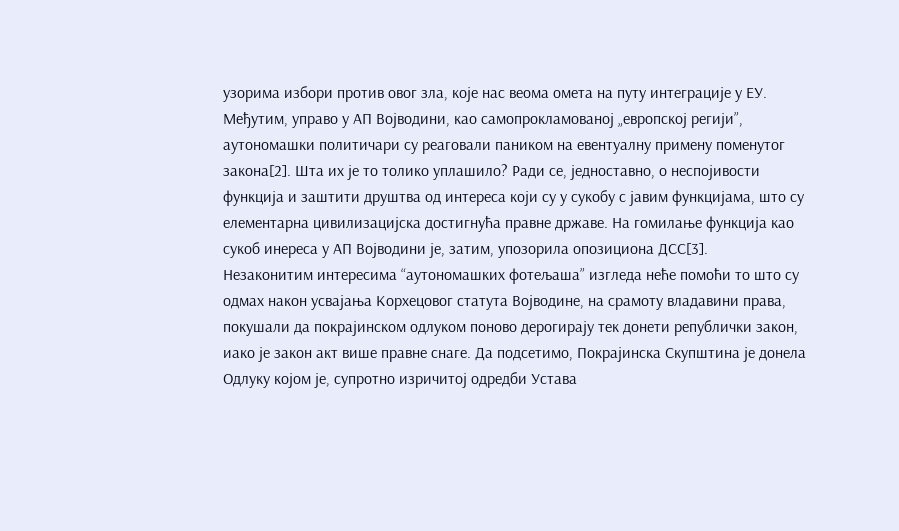узорима избори против овог зла, које нас веома омета на путу интеграције у ЕУ. Међутим, управо у АП Војводини, као самопрокламованој „европској регији”, аутономашки политичари су реаговали паником на евентуалну примену поменутог закона[2]. Шта их је то толико уплашило? Ради се, једноставно, о неспојивости функција и заштити друштва од интереса који су у сукобу с јавим функцијама, што су елементарна цивилизацијска достигнућа правне државе. На гомилање функција као сукоб инереса у АП Војводини је, затим, упозорила опозициона ДСС[3].
Незаконитим интересима “аутономашких фотељаша” изгледа неће помоћи то што су одмах након усвајања Корхецовог статута Војводине, на срамоту владавини права, покушали да покрајинском одлуком поново дерогирају тек донети републички закон, иако је закон акт више правне снаге. Да подсетимо, Покрајинска Скупштина је донела Одлуку којом је, супротно изричитој одредби Устава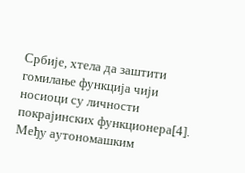Србије, хтела да заштити гомилање функција чији носиоци су личности покрајинских функционера[4]. Међу аутономашким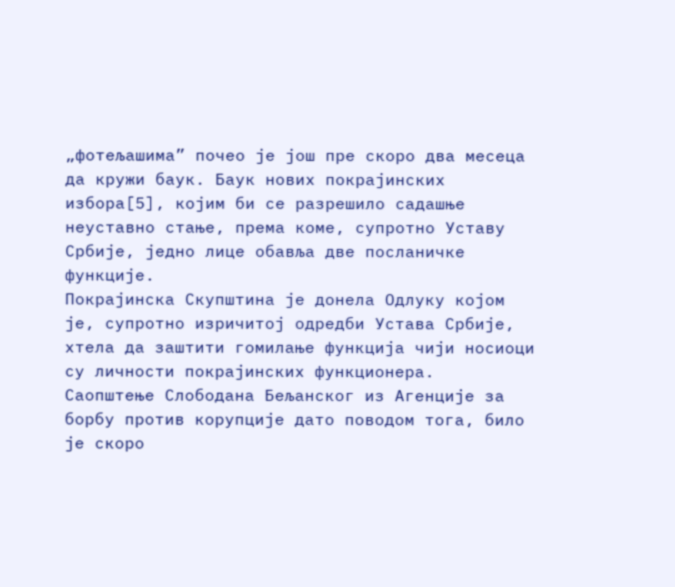„фотељашима” почео је још пре скоро два месеца да кружи баук. Баук нових покрајинских избора[5], којим би се разрешило садашње неуставно стање, према коме, супротно Уставу Србије, једно лице обавља две посланичке функције.
Покрајинска Скупштина је донела Одлуку којом је, супротно изричитој одредби Устава Србије, хтела да заштити гомилање функција чији носиоци су личности покрајинских функционера.
Саопштење Слободана Бељанског из Агенције за борбу против корупције дато поводом тога, било је скоро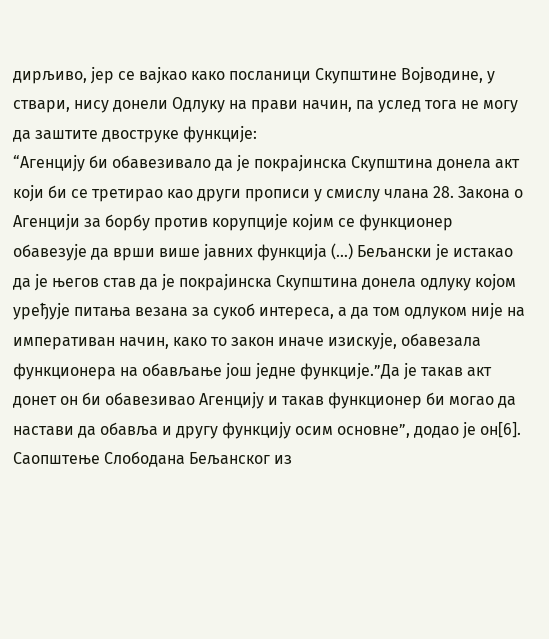дирљиво, јер се вајкао како посланици Скупштине Војводине, у ствари, нису донели Одлуку на прави начин, па услед тога не могу да заштите двоструке функције:
“Агенцију би обавезивало да је покрајинска Скупштина донела акт који би се третирао као други прописи у смислу члана 28. Закона о Агенцији за борбу против корупције којим се функционер обавезује да врши више јавних функција (…) Бељански је истакао да је његов став да је покрајинска Скупштина донела одлуку којом уређује питања везана за сукоб интереса, а да том одлуком није на императиван начин, како то закон иначе изискује, обавезала функционера на обављање још једне функције.”Да је такав акт донет он би обавезивао Агенцију и такав функционер би могао да настави да обавља и другу функцију осим основне”, додао је он[6].
Саопштење Слободана Бељанског из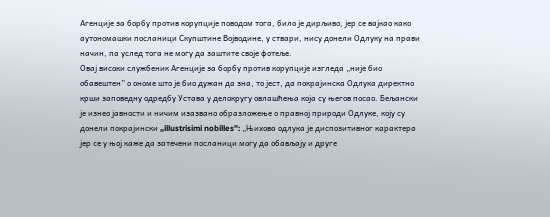Агенције за борбу против корупције поводом тога, било је дирљиво, јер се вајкао како аутономашки посланици Скупштине Војводине, у ствари, нису донели Одлуку на прави начин, па услед тога не могу да заштите своје фотеље.
Овај високи службеник Агенције за борбу против корупције изгледа „није био обавештен” о ономе што је био дужан да зна, то јест, да покрајинска Одлука директно крши заповедну одредбу Устава у делокругу овлашћења која су његов посао. Бељански је изнео јавности и ничим изазвано образложење о правној природи Одлуке, коју су донели покрајински „illustrisimi nobilles”: „Њихова одлука је диспозитивног карактера јер се у њој каже да затечени посланици могу да обављају и друге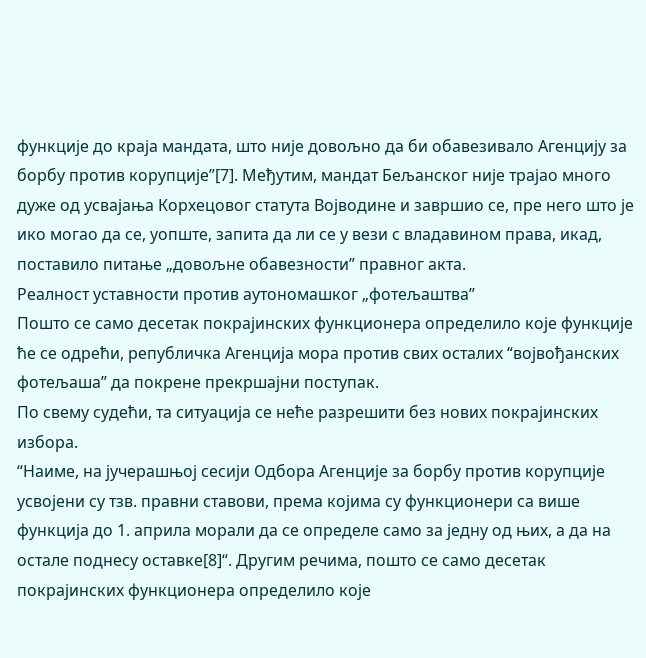функције до краја мандата, што није довољно да би обавезивало Агенцију за борбу против корупције”[7]. Међутим, мандат Бељанског није трајао много дуже од усвајања Корхецовог статута Војводине и завршио се, пре него што је ико могао да се, уопште, запита да ли се у вези с владавином права, икад, поставило питање „довољне обавезности” правног акта.
Реалност уставности против аутономашког „фотељаштва”
Пошто се само десетак покрајинских функционера определило које функције ће се одрећи, републичка Агенција мора против свих осталих “војвођанских фотељаша” да покрене прекршајни поступак.
По свему судећи, та ситуација се неће разрешити без нових покрајинских изборa.
“Наиме, на јучерашњој сесији Одбора Агенције за борбу против корупције усвојени су тзв. правни ставови, према којима су функционери са више функција до 1. априла морали да се определе само за једну од њих, а да на остале поднесу оставке[8]“. Другим речима, пошто се само десетак покрајинских функционера определило које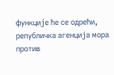функције ће се одрећи, републичка агенција мора против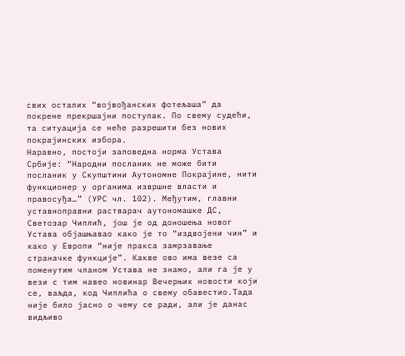свих осталих “војвођанских фотељаша” да покрене прекршајни поступак. По свему судећи, та ситуација се неће разрешити без нових покрајинских изборa.
Наравно, постоји заповедна норма Устава Србије: “Народни посланик не може бити посланик у Скупштини Аутономне Покрајине, нити функционер у органима извршне власти и правосуђа…” (УРС чл. 102). Међутим, главни уставноправни растварач аутономашке ДС, Светозар Чиплић, још је од доношења новог Устава објашњавао како је то “издвојени чин” и како у Европи “није пракса замрзавање страначке функције”. Какве ово има везе са поменутим чланом Устава не знамо, али га је у вези с тим навео новинар Вечерњих новости који се, ваљда, код Чиплића о свему обавестио.Тада није било јасно о чему се ради, али је данас видљиво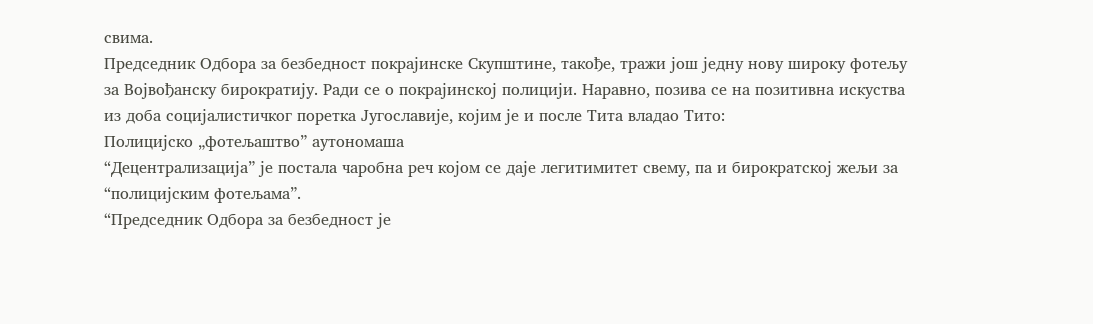свима.
Председник Одбора за безбедност покрајинске Скупштине, такође, тражи још једну нову широку фотељу за Војвођанску бирократију. Ради се о покрајинској полицији. Наравно, позива се на позитивна искуства из доба социјалистичког поретка Југославије, којим је и после Тита владао Тито:
Полицијско „фотељаштво” аутономаша
“Децентрализација” је постала чаробна реч којом се даје легитимитет свему, па и бирократској жељи за “полицијским фотељама”.
“Председник Одбора за безбедност је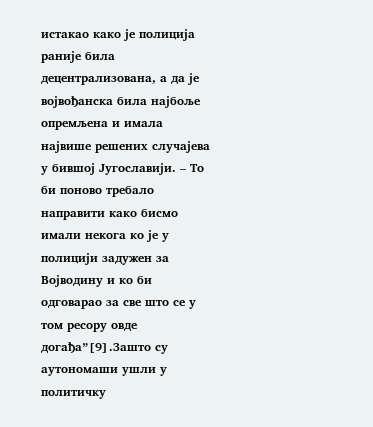истакао како је полиција раније била децентрализована, а да је војвођанска била најбоље опремљена и имала највише решених случајева у бившој Југославији. – То би поново требало направити како бисмо имали некога ко је у полицији задужен за Војводину и ко би одговарао за све што се у том ресору овде догађа”[9].Зашто су аутономаши ушли у политичку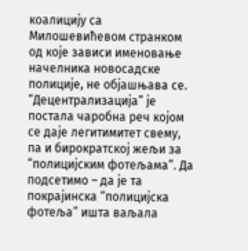коалицију са Милошевићевом странком од које зависи именовање начелника новосадске полиције, не објашњава се. “Децентрализација” је постала чаробна реч којом се даје легитимитет свему, па и бирократској жељи за “полицијским фотељама”. Да подсетимо – да је та покрајинска “полицијска фотеља” ишта ваљала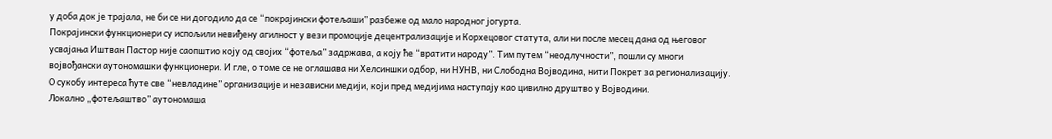у доба док је трајала, не би се ни догодило да се “покрајински фотељаши” разбеже од мало народног јогурта.
Покрајински функционери су испољили невиђену агилност у вези промоције децентрализације и Корхецовог статута, али ни после месец дана од његовог усвајања Иштван Пастор није саопштио коју од својих “фотеља” задржава, а коју ће “вратити народу”. Тим путем “неодлучности”, пошли су многи војвођански аутономашки функционери. И гле, о томе се не оглашава ни Хелсиншки одбор, ни НУНВ, ни Слободна Војводина, нити Покрет за регионализацију. О сукобу интереса ћуте све “невладине” организације и независни медији, који пред медијима наступају као цивилно друштво у Војводини.
Локално „фотељаштво” аутономаша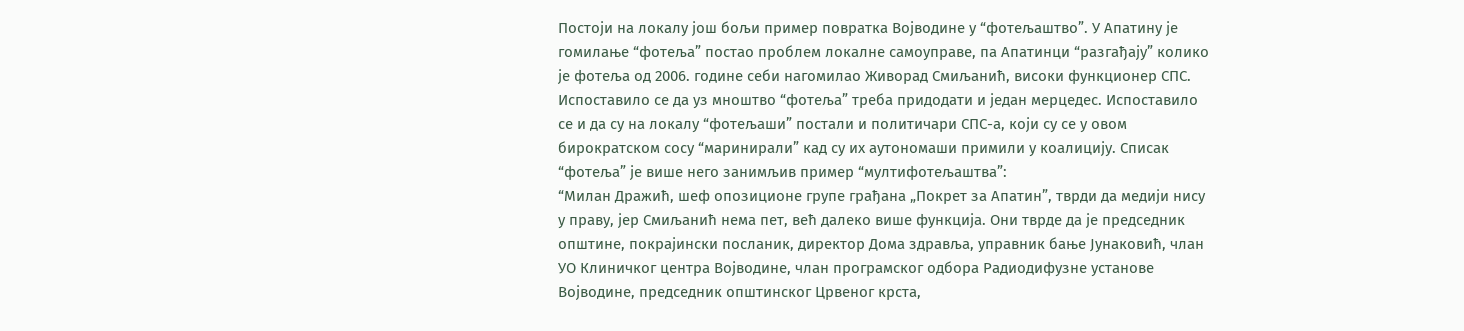Постоји на локалу још бољи пример повратка Војводине у “фотељаштво”. У Апатину је гомилање “фотеља” постао проблем локалне самоуправе, па Апатинци “разгађају” колико је фотеља од 2006. године себи нагомилао Живорад Смиљанић, високи функционер СПС. Испоставило се да уз мноштво “фотеља” треба придодати и један мерцедес. Испоставило се и да су на локалу “фотељаши” постали и политичари СПС-а, који су се у овом бирократском сосу “маринирали” кад су их аутономаши примили у коалицију. Списак “фотеља” је више него занимљив пример “мултифотељаштва”:
“Милан Дражић, шеф опозиционе групе грађана „Покрет за Апатин”, тврди да медији нису у праву, јер Смиљанић нема пет, већ далеко више функција. Они тврде да је председник општине, покрајински посланик, директор Дома здравља, управник бање Јунаковић, члан УО Клиничког центра Војводине, члан програмског одбора Радиодифузне установе Војводине, председник општинског Црвеног крста,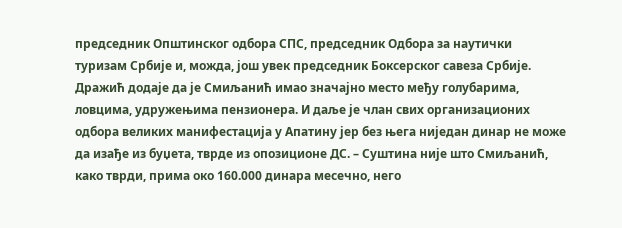председник Општинског одбора СПС, председник Одбора за наутички туризам Србије и, можда, још увек председник Боксерског савеза Србије. Дражић додаје да је Смиљанић имао значајно место међу голубарима, ловцима, удружењима пензионера. И даље је члан свих организационих одбора великих манифестација у Апатину јер без њега ниједан динар не може да изађе из буџета, тврде из опозиционе ДС. – Суштина није што Смиљанић, како тврди, прима око 160.000 динара месечно, него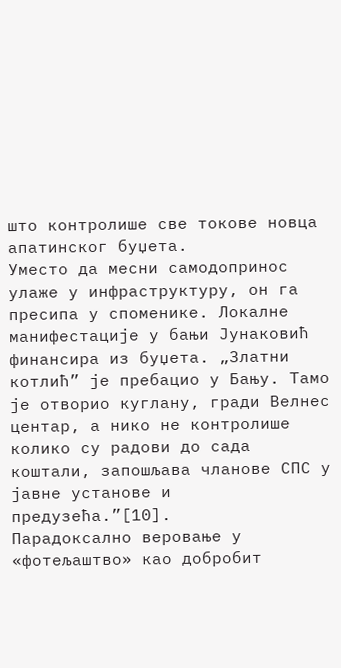што контролише све токове новца апатинског буџета.
Уместо да месни самодопринос улаже у инфраструктуру, он га пресипа у споменике. Локалне манифестације у бањи Јунаковић финансира из буџета. „Златни котлић” је пребацио у Бању. Тамо је отворио куглану, гради Велнес центар, а нико не контролише колико су радови до сада коштали, запошљава чланове СПС у јавне установе и предузећа.”[10].
Парадоксално веровање у «фотељаштво» као добробит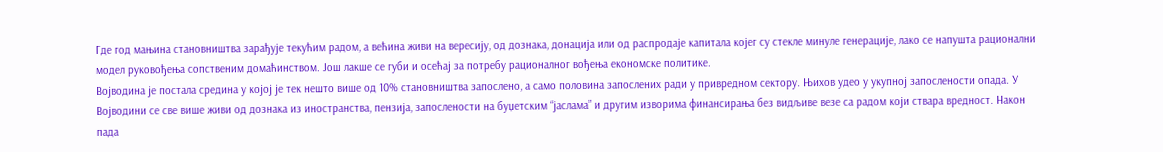Где год мањина становништва зарађује текућим радом, а већина живи на вересију, од дознака, донација или од распродаје капитала којег су стекле минуле генерације, лако се напушта рационални модел руковођења сопственим домаћинством. Још лакше се губи и осећај за потребу рационалног вођења економске политике.
Војводина је постала средина у којој је тек нешто више од 10% становништва запослено, а само половина запослених ради у привредном сектору. Њихов удео у укупној запослености опада. У Војводини се све више живи од дознака из иностранства, пензија, запослености на буџетским “јаслама” и другим изворима финансирања без видљиве везе са радом који ствара вредност. Након пада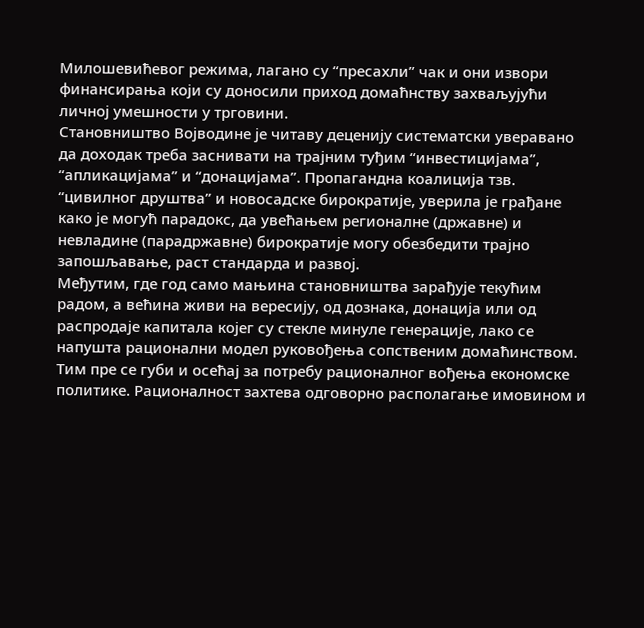Милошевићевог режима, лагано су “пресахли” чак и они извори финансирања који су доносили приход домаћнству захваљујући личној умешности у трговини.
Становништво Војводине је читаву деценију систематски уверавано да доходак треба заснивати на трајним туђим “инвестицијама”, “апликацијама” и “донацијама”. Пропагандна коалиција тзв. “цивилног друштва” и новосадске бирократије, уверила је грађане како је могућ парадокс, да увећањем регионалне (државне) и невладине (парадржавне) бирократије могу обезбедити трајно запошљавање, раст стандарда и развој.
Међутим, где год само мањина становништва зарађује текућим радом, а већина живи на вересију, од дознака, донација или од распродаје капитала којег су стекле минуле генерације, лако се напушта рационални модел руковођења сопственим домаћинством. Тим пре се губи и осећај за потребу рационалног вођења економске политике. Рационалност захтева одговорно располагање имовином и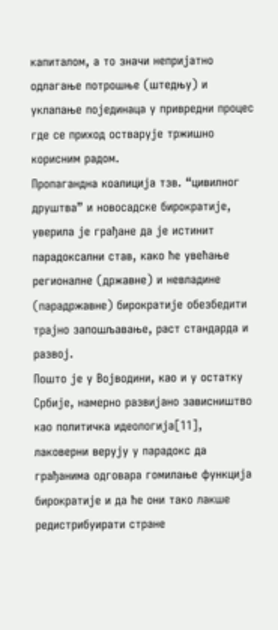капиталом, а то значи непријатно одлагање потрошње (штедњу) и уклапање појединаца у привредни процес где се приход остварује тржишно корисним радом.
Пропагандна коалиција тзв. “цивилног друштва” и новосадске бирократије, уверила је грађане да је истинит парадоксални став, како ће увећање регионалне (државне) и невладине (парадржавне) бирократије обезбедити трајно запошљавање, раст стандарда и развој.
Пошто је у Војводини, као и у остатку Србије, намерно развијано зависништво као политичка идеологија[11], лаковерни верују у парадокс да грађанима одговара гомилање функција бирократије и да ће они тако лакше редистрибуирати стране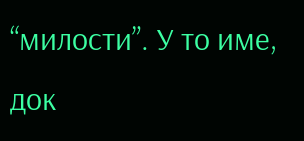“милости”. У то име, док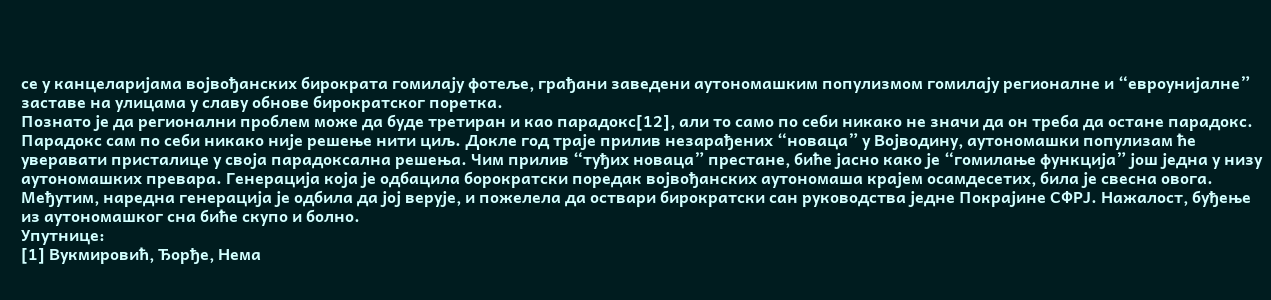се у канцеларијама војвођанских бирократа гомилају фотеље, грађани заведени аутономашким популизмом гомилају регионалне и “евроунијалне” заставе на улицама у славу обнове бирократског поретка.
Познато је да регионални проблем може да буде третиран и као парадокс[12], али то само по себи никако не значи да он треба да остане парадокс. Парадокс сам по себи никако није решење нити циљ. Докле год траје прилив незарађених “новаца” у Војводину, аутономашки популизам ће уверавати присталице у своја парадоксална решења. Чим прилив “туђих новаца” престане, биће јасно како је “гомилање функција” још једна у низу аутономашких превара. Генерација која је одбацила борократски поредак војвођанских аутономаша крајем осамдесетих, била је свесна овога. Међутим, наредна генерација је одбила да јој верује, и пожелела да оствари бирократски сан руководства једне Покрајине СФРЈ. Нажалост, буђење из аутономашког сна биће скупо и болно.
Упутнице:
[1] Вукмировић, Ђорђе, Нема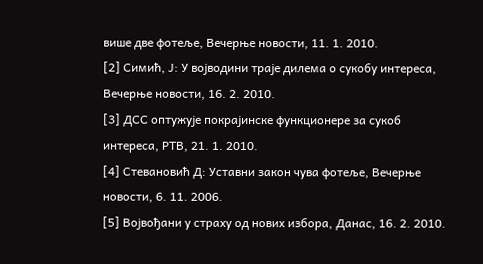више две фотеље, Вечерње новости, 11. 1. 2010.
[2] Симић, Ј: У војводини траје дилема о сукобу интереса, Вечерње новости, 16. 2. 2010.
[3] ДСС оптужује покрајинске функционере за сукоб интереса, РТВ, 21. 1. 2010.
[4] Стевановић Д: Уставни закон чува фотеље, Вечерње новости, 6. 11. 2006.
[5] Војвођани у страху од нових избора, Данас, 16. 2. 2010.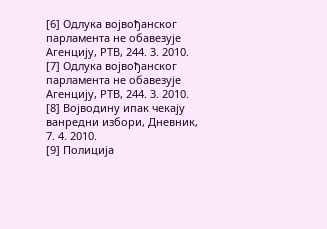[6] Одлука војвођанског парламента не обавезује Агенцију, РТВ, 244. 3. 2010.
[7] Одлука војвођанског парламента не обавезује Агенцију, РТВ, 244. 3. 2010.
[8] Војводину ипак чекају ванредни избори, Дневник, 7. 4. 2010.
[9] Полиција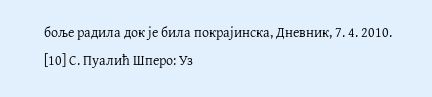боље радила док је била покрајинска, Дневник, 7. 4. 2010.
[10] С. Пуалић Шперо: Уз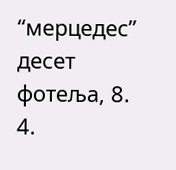“мерцедес” десет фотеља, 8. 4.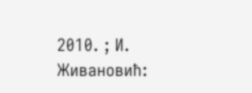2010. ; И. Живановић: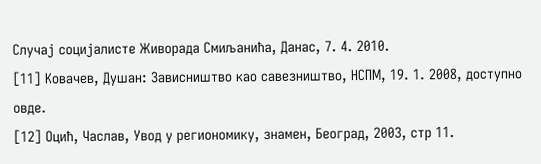Случај социјалисте Живорада Смиљанића, Данас, 7. 4. 2010.
[11] Ковачев, Душан: Зависништво као савезништво, НСПМ, 19. 1. 2008, доступно овде.
[12] Оцић, Часлав, Увод у региономику, знамен, Београд, 2003, стр 11.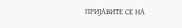ПРИЈАВИТЕ СЕ НА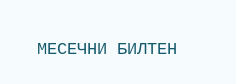МЕСЕЧНИ БИЛТЕН